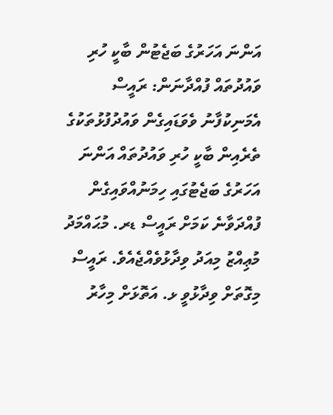އަންނަ އަހަރުގެ ބަޖެޓުން ބާކީ ހުރި ވައުދުތައް ފުއްދާނަން: ރައީސް
އެމަނިކުފާނު ވެވަޑައިގެން ވައުދުފުޅުތަކުގެ ތެރެއިން ބާކީ ހުރި ވައުދުތައް އަންނަ އަހަރުގެ ބަޖެޓުގައި ހިމަނުއްވައިގެން ފުއްދަވާނެ ކަމަށް ރައީސް ޑރ. މުޙައްމަދު މުޢިއްޒު މިއަދު ވިދާޅުވެއްޖެއެވެ. ރައީސް މިގޮތަށް ވިދާޅުވީ ޅ. އަތޮޅަށް މިހާރު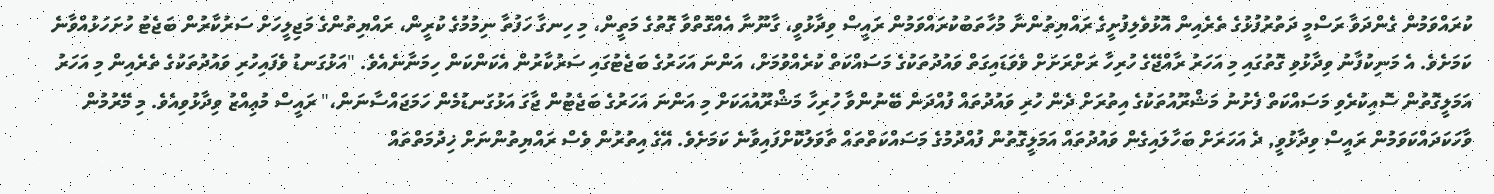ކުރައްވަމުން ގެންދަވާ ރަސްމީ ދަތުރުފުޅުގެ ތެރެއިން އޮޅުވެލިފުށީގެ ރައްޔިތުންނާ މުހާތަބުކުރައްވަމުން ރައީސް ވިދާޅުވީ، ގާނޫނާ އެއްގޮތްވާ ގޮތުގެ މަތީން، މި ހިނގާ ހަފުތާ ނިމުމުގެ ކުރީން، ރައްޔިތުންގެ މަޖިލީހަށް ސަރުކާރުން ބަޖެޓު ހުށަހަޅުއްވާނެ ކަމަށެވެ. އެ މަނިކުފާނު ވިދާޅުވި ގޮތުގައި މި އަހަރު ރާއްޖޭގެ ހުރިހާ ރަށްރަށަށް ވެވަޑައިގަތް ވައުދުތަކުގެ މަސައްކަތް ކުރެއްވުމަށް، އަންނަ އަހަރުގެ ބަޖެޓުގައި ސަރުކާރުން އެކަންކަން ހިމަނާނެއެވެ. "އަޅުގަނޑު ވެފައިހުރި ވައުދުތަކުގެ ތެރެއިން މި އަހަރު އަމަލީގޮތުން ސޮއިކުރެވި މަސައްކަތް ފެށުނު މަޝްރޫއުތަކުގެ އިތުރަށް ދެން ހުރި ވައުދުތައް ފުއްދަން ބޭނުންވާ ހުރިހާ މަޝްރޫއުއަކަށް މި އަންނަ އަހަރުގެ ބަޖެޓުން ޖާގަ އަޅުގަނޑުމެން ހަމަޖައްސާނަން،" ރައީސް މުޢިއްޒު ވިދާޅުވިއެވެ. މި މޭރުމުން ވާހަކަދައްކަވަމުން ރައީސް ވިދާޅުވީ, ދެ އަހަރަށް ބަހާލައިގެން ވައުދުތައް އަމަލީގޮތުން ފުއްދުމުގެ މަސައްކަތްތައް ތާވަލުކޮށްފައިވާނެ ކަމަށެވެ. އޭގެ އިތުރުން ވެސް ރައްޔިތުންނަށް ޚިދުމަތްތައް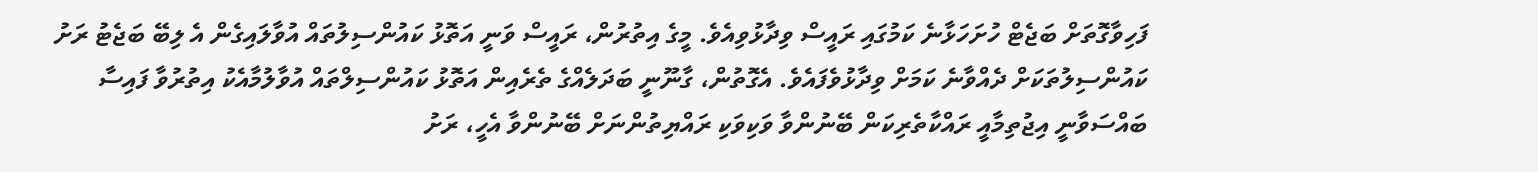ފަހިވާގޮތަށް ބަޖެޓް ހުށަހަޅާނެ ކަމުގައި ރައީސް ވިދާޅުވިއެވެ. މީގެ އިތުރުން، ރައީސް ވަނީ އަތޮޅު ކައުންސިލުތައް އުވާލައިގެން އެ ލިބޭ ބަޖެޓު ރަށު ކައުންސިލުތަކަށް ދެއްވާނެ ކަމަށް ވިދާޅުވެފައެވެ. އެގޮތުން، ގާނޫނީ ބަދަލެއްގެ ތެރެއިން އަތޮޅު ކައުންސިލްތައް އުވާލުމާއެކު އިތުރުވާ ފައިސާ ބައްސަވާނީ އިޖުތިމާއީ ރައްކާތެރިކަން ބޭނުންވާ ވަކިވަކި ރައްޔިތުންނަށް ބޭނުންވާ އެހީ، ރަށު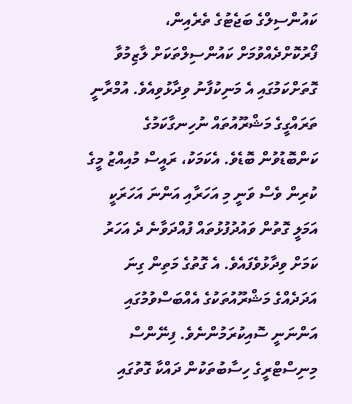ކައުންސިލްގެ ބަޖެޓުގެ ތެރެއިން، ފޯރުކޮށްދެއްވުމަށް ކައުންސިލްތަކަށް ލާޒިމުވާ ގޮތަށްކަމުގައި އެ މަނިކުފާނު ވިދާޅުވިއެވެ. އުމްރާނީ ތަރައްގީގެ މަޝްރޫއުތައް ނުހިނގާކަމުގެ ކަންބޮޑުވުން ބޮޑެވެ. އެކަމަކު، ރައީސް މުއިއްޒު މީގެ ކުރިން ވެސް ވަނީ މި އަހަރާއި އަންނަ އަހަރަކީ އަމަލީ ގޮތުން ވައުދުފުޅުތައް ފުއްދަވާނެ ދެ އަހަރު ކަމަށް ވިދާޅުވެފައެވެ. އެ ގޮތުގެ މަތިން ގިނަ އަދަދެއްގެ މަޝްރޫއުތަކުގެ އެއްބަސްވުމުގައި އަންނަނީ ސޮއިކުރަމުންނެވެ. ފިނޭންސް މިނިސްޓްރީގެ ހިސާބުތަކުން ދައްކާ ގޮތުގައި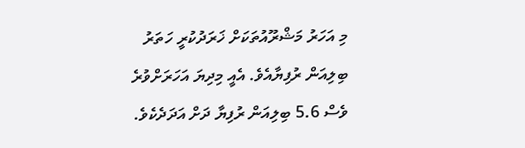މި އަހަރު މަޝްރޫއުތަކަށް ޚަރަދުކުރީ ހަތަރު ބިލިއަން ރުފިޔާއެވެ. އެއީ މިދިޔަ އަހަރަށްވުރެ ވެސް 5.6 ބިލިއަން ރުފިޔާ ދަށް އަދަދެކެވެ.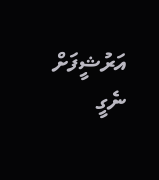އަރުޝީފަށް ނެގީ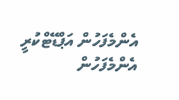އެންމެފަހުން އަޕްޑޭޓްކުރީ
އެންމެފަހުން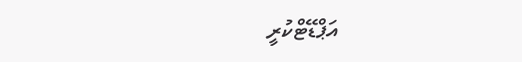އަޕްޑޭޓްކުރީ